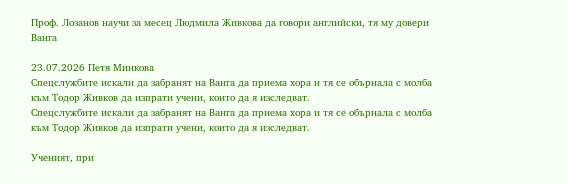Проф. Лозанов научи за месец Людмила Живкова да говори английски, тя му довери Ванга

23.07.2026 Петя Минкова
Спецслужбите искали да забранят на Ванга да приема хора и тя се обърнала с молба към Тодор Живков да изпрати учени, които да я изследват.
Спецслужбите искали да забранят на Ванга да приема хора и тя се обърнала с молба към Тодор Живков да изпрати учени, които да я изследват.

Ученият, при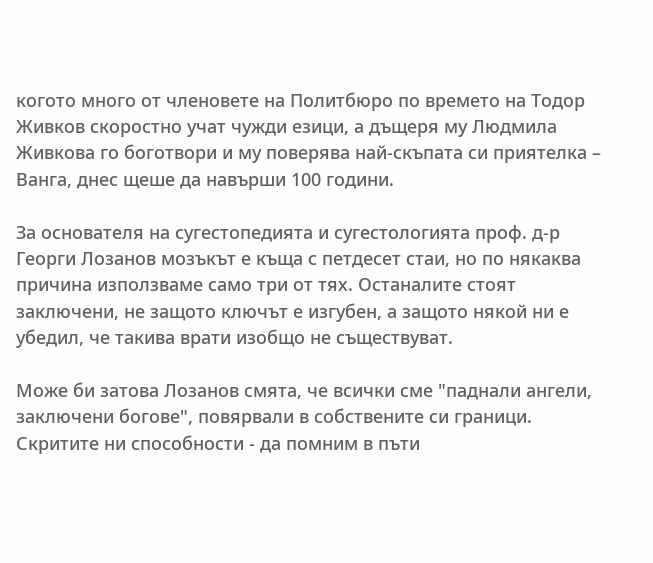когото много от членовете на Политбюро по времето на Тодор Живков скоростно учат чужди езици, а дъщеря му Людмила Живкова го боготвори и му поверява най-скъпата си приятелка – Ванга, днес щеше да навърши 100 години.

За основателя на сугестопедията и сугестологията проф. д-р Георги Лозанов мозъкът е къща с петдесет стаи, но по някаква причина използваме само три от тях. Останалите стоят заключени, не защото ключът е изгубен, а защото някой ни е убедил, че такива врати изобщо не съществуват.

Може би затова Лозанов смята, че всички сме "паднали ангели, заключени богове", повярвали в собствените си граници. Скритите ни способности - да помним в пъти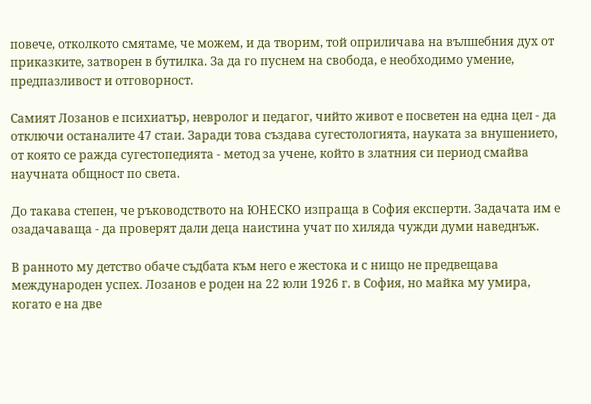повече, отколкото смятаме, че можем, и да творим, той оприличава на вълшебния дух от приказките, затворен в бутилка. За да го пуснем на свобода, е необходимо умение, предпазливост и отговорност.

Самият Лозанов е психиатър, невролог и педагог, чийто живот е посветен на една цел - да отключи останалите 47 стаи. Заради това създава сугестологията, науката за внушението, от която се ражда сугестопедията - метод за учене, който в златния си период смайва научната общност по света.

До такава степен, че ръководството на ЮНЕСКО изпраща в София експерти. Задачата им е озадачаваща - да проверят дали деца наистина учат по хиляда чужди думи наведнъж.

В ранното му детство обаче съдбата към него е жестока и с нищо не предвещава международен успех. Лозанов е роден на 22 юли 1926 г. в София, но майка му умира, когато е на две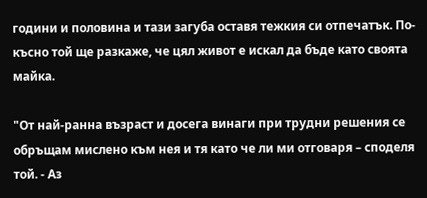години и половина и тази загуба оставя тежкия си отпечатък. По-късно той ще разкаже, че цял живот е искал да бъде като своята майка.

"От най-ранна възраст и досега винаги при трудни решения се обръщам мислено към нея и тя като че ли ми отговаря – споделя той. - Аз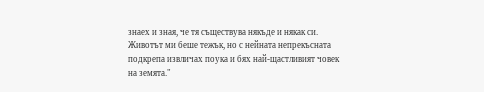знаех и зная, че тя съществува някъде и някак си. Животът ми беше тежък, но с нейната непрекъсната подкрепа извличах поука и бях най-щастливият човек на земята."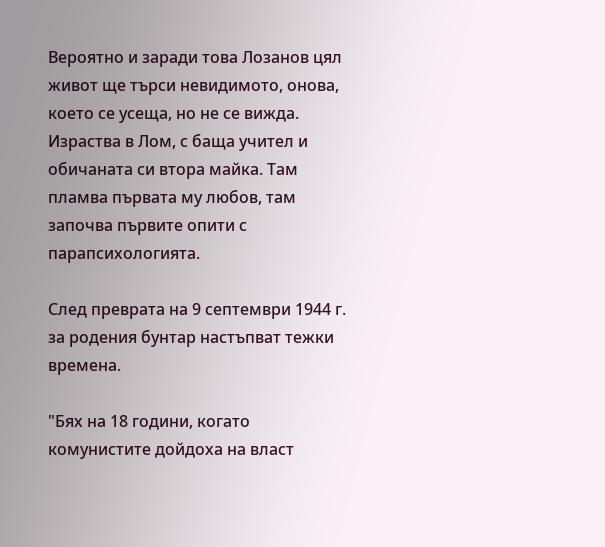Вероятно и заради това Лозанов цял живот ще търси невидимото, онова, което се усеща, но не се вижда. Израства в Лом, с баща учител и обичаната си втора майка. Там пламва първата му любов, там започва първите опити с парапсихологията.

След преврата на 9 септември 1944 г. за родения бунтар настъпват тежки времена.

"Бях на 18 години, когато комунистите дойдоха на власт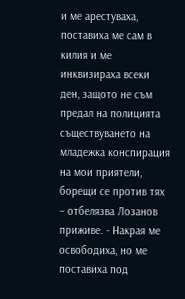и ме арестуваха, поставиха ме сам в килия и ме инквизираха всеки ден, защото не съм предал на полицията съществуването на младежка конспирация на мои приятели, борещи се против тях – отбелязва Лозанов приживе. - Накрая ме освободиха, но ме поставиха под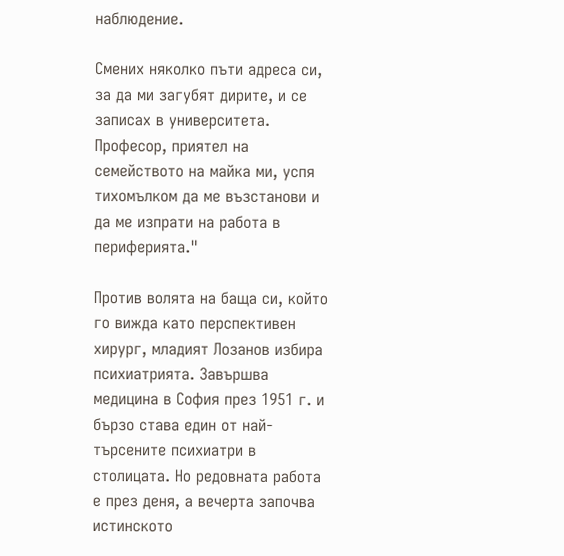наблюдение.

Смених няколко пъти адреса си, за да ми загубят дирите, и се записах в университета. Професор, приятел на семейството на майка ми, успя тихомълком да ме възстанови и да ме изпрати на работа в периферията."

Против волята на баща си, който го вижда като перспективен хирург, младият Лозанов избира психиатрията. Завършва медицина в София през 1951 г. и бързо става един от най-търсените психиатри в столицата. Но редовната работа е през деня, а вечерта започва истинското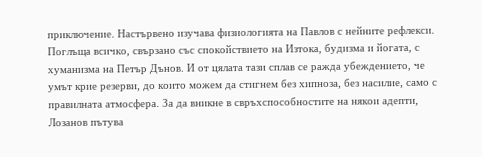приключение. Настървено изучава физиологията на Павлов с нейните рефлекси. Поглъща всичко, свързано със спокойствието на Изтока, будизма и йогата, с хуманизма на Петър Дънов. И от цялата тази сплав се ражда убеждението, че умът крие резерви, до които можем да стигнем без хипноза, без насилие, само с правилната атмосфера. За да вникне в свръхспособностите на някои адепти, Лозанов пътува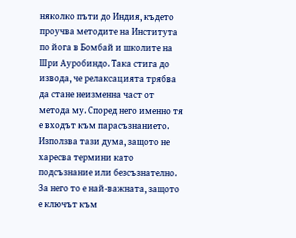няколко пъти до Индия, където проучва методите на Института по йога в Бомбай и школите на Шри Ауробиндо. Така стига до извода, че релаксацията трябва да стане неизменна част от метода му. Според него именно тя е входът към парасъзнанието. Използва тази дума, защото не харесва термини като подсъзнание или безсъзнателно. За него то е най-важната, защото е ключът към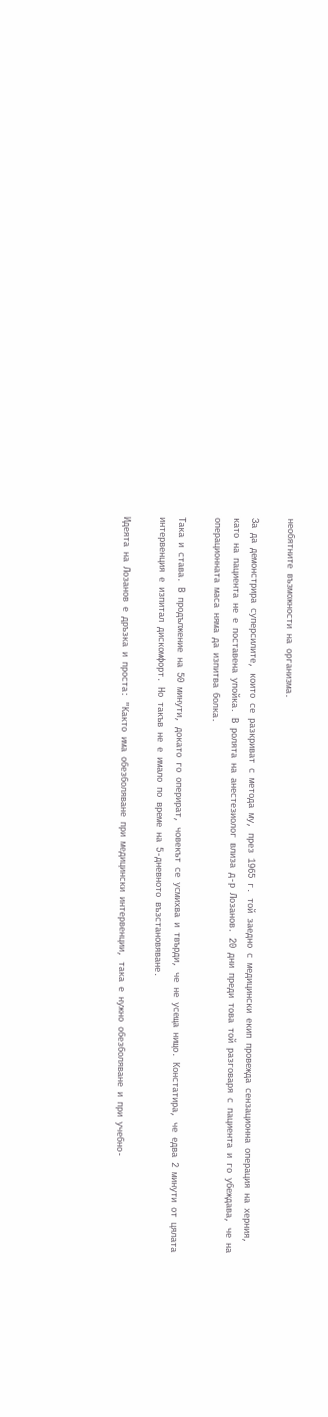необятните възможности на организма.

За да демонстрира суперсилите, които се разкриват с метода му, през 1965 г. той заедно с медицински екип провежда сензационна операция на херния, като на пациента не е поставена упойка. В ролята на анестезиолог влиза д-р Лозанов. 20 дни преди това той разговаря с пациента и го убеждава, че на операционната маса няма да изпитва болка.

Така и става. В продължение на 50 минути, докато го оперират, човекът се усмихва и твърди, че не усеща нищо. Констатира, че едва 2 минути от цялата интервенция е изпитал дискомфорт. Но такъв не е имало по време на 5-дневното възстановяване.

Идеята на Лозанов е дръзка и проста: "Както има обезболяване при медицински интервенции, така е нужно обезболяване и при учебно-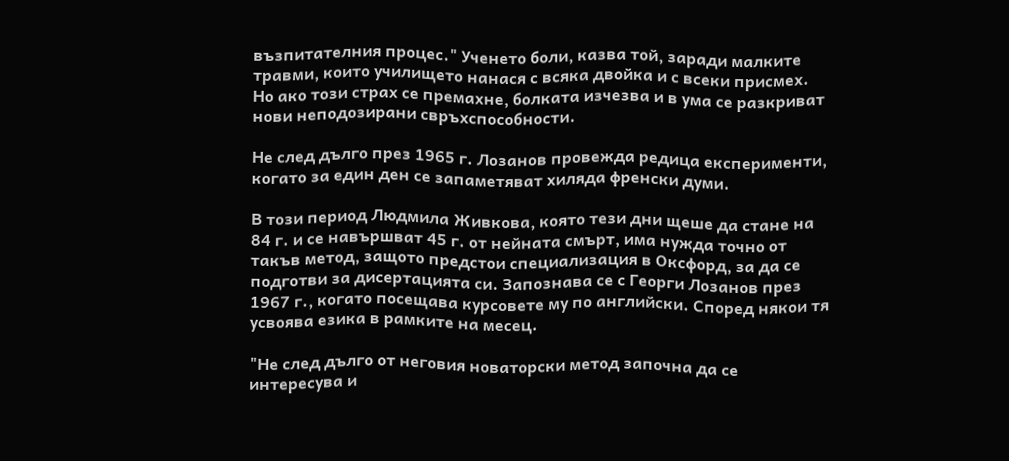възпитателния процес." Ученето боли, казва той, заради малките травми, които училището нанася с всяка двойка и с всеки присмех. Но ако този страх се премахне, болката изчезва и в ума се разкриват нови неподозирани свръхспособности.

Не след дълго през 1965 г. Лозанов провежда редица експерименти, когато за един ден се запаметяват хиляда френски думи.

В този период Людмила Живкова, която тези дни щеше да стане на 84 г. и се навършват 45 г. от нейната смърт, има нужда точно от такъв метод, защото предстои специализация в Оксфорд, за да се подготви за дисертацията си. Запознава се с Георги Лозанов през 1967 г., когато посещава курсовете му по английски. Според някои тя усвоява езика в рамките на месец.

"Не след дълго от неговия новаторски метод започна да се интересува и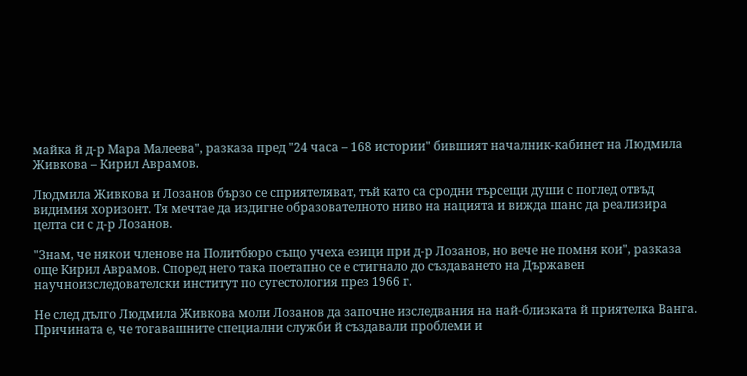майка й д-р Мара Малеева", разказа пред "24 часа – 168 истории" бившият началник-кабинет на Людмила Живкова – Кирил Аврамов.

Людмила Живкова и Лозанов бързо се сприятеляват, тъй като са сродни търсещи души с поглед отвъд видимия хоризонт. Тя мечтае да издигне образователното ниво на нацията и вижда шанс да реализира целта си с д-р Лозанов.

"Знам, че някои членове на Политбюро също учеха езици при д-р Лозанов, но вече не помня кои", разказа още Кирил Аврамов. Според него така поетапно се е стигнало до създаването на Държавен научноизследователски институт по сугестология през 1966 г.

Не след дълго Людмила Живкова моли Лозанов да започне изследвания на най-близката й приятелка Ванга. Причината е, че тогавашните специални служби й създавали проблеми и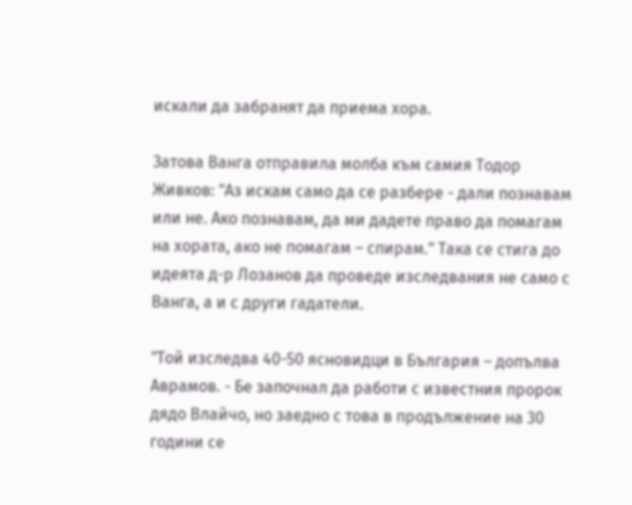искали да забранят да приема хора.

Затова Ванга отправила молба към самия Тодор Живков: "Аз искам само да се разбере - дали познавам или не. Ако познавам, да ми дадете право да помагам на хората, ако не помагам – спирам." Така се стига до идеята д-р Лозанов да проведе изследвания не само с Ванга, а и с други гадатели.

"Той изследва 40-50 ясновидци в България – допълва Аврамов. - Бе започнал да работи с известния пророк дядо Влайчо, но заедно с това в продължение на 30 години се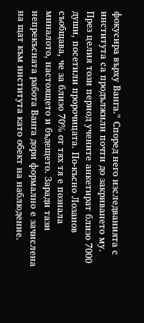фокусира върху Ванга." Според него изследванията с института са продължили почти до закриването му. През целия този период учените анкетират близо 7000 души, посетили пророчицата. По-късно Лозанов съобщава, че за близо 70% от тях тя е познала миналото, настоящето и бъдещето. Заради тази непрекъсната работа Ванга дори формално е зачислена на щат към института като обект на наблюдение.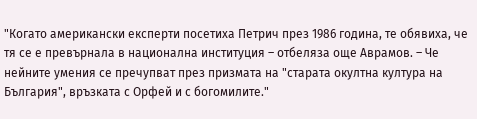"Когато американски експерти посетиха Петрич през 1986 година, те обявиха, че тя се е превърнала в национална институция – отбеляза още Аврамов. – Че нейните умения се пречупват през призмата на "старата окултна култура на България", връзката с Орфей и с богомилите."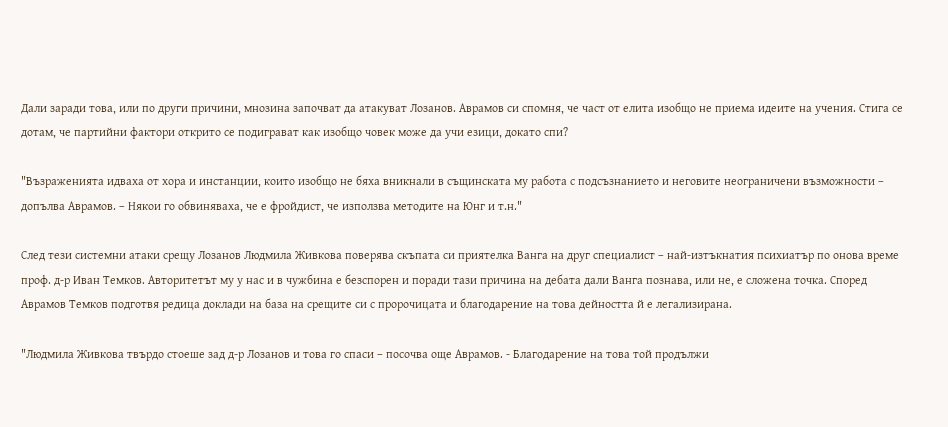Дали заради това, или по други причини, мнозина започват да атакуват Лозанов. Аврамов си спомня, че част от елита изобщо не приема идеите на учения. Стига се дотам, че партийни фактори открито се подиграват как изобщо човек може да учи езици, докато спи?

"Възраженията идваха от хора и инстанции, които изобщо не бяха вникнали в същинската му работа с подсъзнанието и неговите неограничени възможности – допълва Аврамов. – Някои го обвиняваха, че е фройдист, че използва методите на Юнг и т.н."

След тези системни атаки срещу Лозанов Людмила Живкова поверява скъпата си приятелка Ванга на друг специалист – най-изтъкнатия психиатър по онова време проф. д-р Иван Темков. Авторитетът му у нас и в чужбина е безспорен и поради тази причина на дебата дали Ванга познава, или не, е сложена точка. Според Аврамов Темков подготвя редица доклади на база на срещите си с пророчицата и благодарение на това дейността й е легализирана.

"Людмила Живкова твърдо стоеше зад д-р Лозанов и това го спаси – посочва още Аврамов. - Благодарение на това той продължи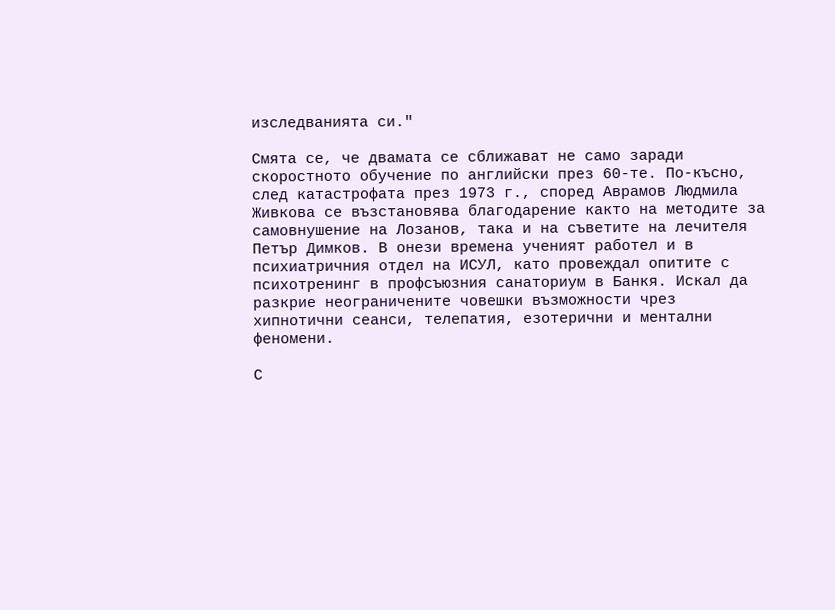изследванията си."

Смята се, че двамата се сближават не само заради скоростното обучение по английски през 60-те. По-късно, след катастрофата през 1973 г., според Аврамов Людмила Живкова се възстановява благодарение както на методите за самовнушение на Лозанов, така и на съветите на лечителя Петър Димков. В онези времена ученият работел и в психиатричния отдел на ИСУЛ, като провеждал опитите с психотренинг в профсъюзния санаториум в Банкя. Искал да разкрие неограничените човешки възможности чрез хипнотични сеанси, телепатия, езотерични и ментални феномени.

С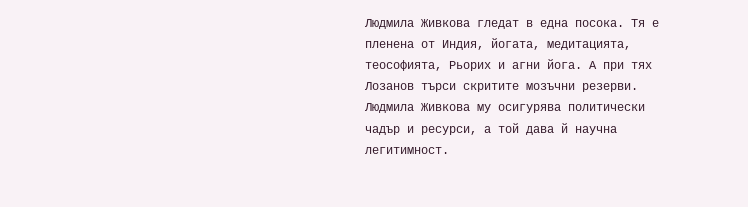Людмила Живкова гледат в една посока. Тя е пленена от Индия, йогата, медитацията, теософията, Рьорих и агни йога. А при тях Лозанов търси скритите мозъчни резерви. Людмила Живкова му осигурява политически чадър и ресурси, а той дава й научна легитимност.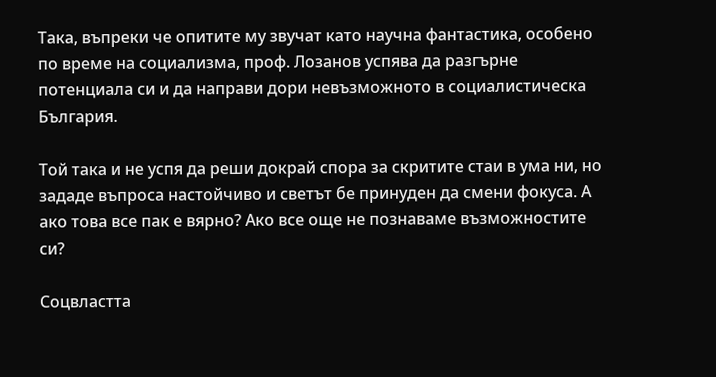Така, въпреки че опитите му звучат като научна фантастика, особено по време на социализма, проф. Лозанов успява да разгърне потенциала си и да направи дори невъзможното в социалистическа България.

Той така и не успя да реши докрай спора за скритите стаи в ума ни, но зададе въпроса настойчиво и светът бе принуден да смени фокуса. А ако това все пак е вярно? Ако все още не познаваме възможностите си?

Соцвластта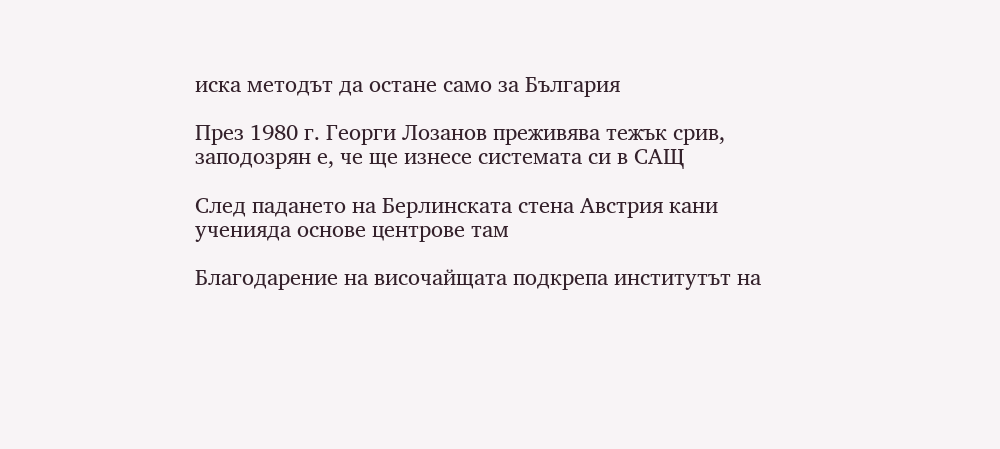иска методът да остане само за България

През 1980 г. Георги Лозанов преживява тежък срив, заподозрян е, че ще изнесе системата си в САЩ

След падането на Берлинската стена Австрия кани ученияда основе центрове там

Благодарение на височайщата подкрепа институтът на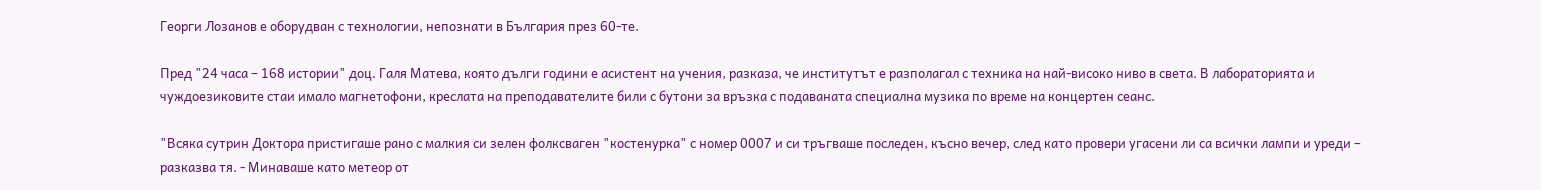Георги Лозанов е оборудван с технологии, непознати в България през 60-те.

Пред "24 часа – 168 истории" доц. Галя Матева, която дълги години е асистент на учения, разказа, че институтът е разполагал с техника на най-високо ниво в света. В лабораторията и чуждоезиковите стаи имало магнетофони, креслата на преподавателите били с бутони за връзка с подаваната специална музика по време на концертен сеанс.

"Всяка сутрин Доктора пристигаше рано с малкия си зелен фолксваген "костенурка" с номер 0007 и си тръгваше последен, късно вечер, след като провери угасени ли са всички лампи и уреди – разказва тя. - Минаваше като метеор от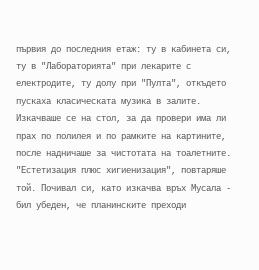първия до последния етаж: ту в кабинета си, ту в "Лабораторията" при лекарите с електродите, ту долу при "Пулта", откъдето пускаха класическата музика в залите. Изкачваше се на стол, за да провери има ли прах по полилея и по рамките на картините, после надничаше за чистотата на тоалетните. "Естетизация плюс хигиенизация", повтаряше той. Почивал си, като изкачва връх Мусала - бил убеден, че планинските преходи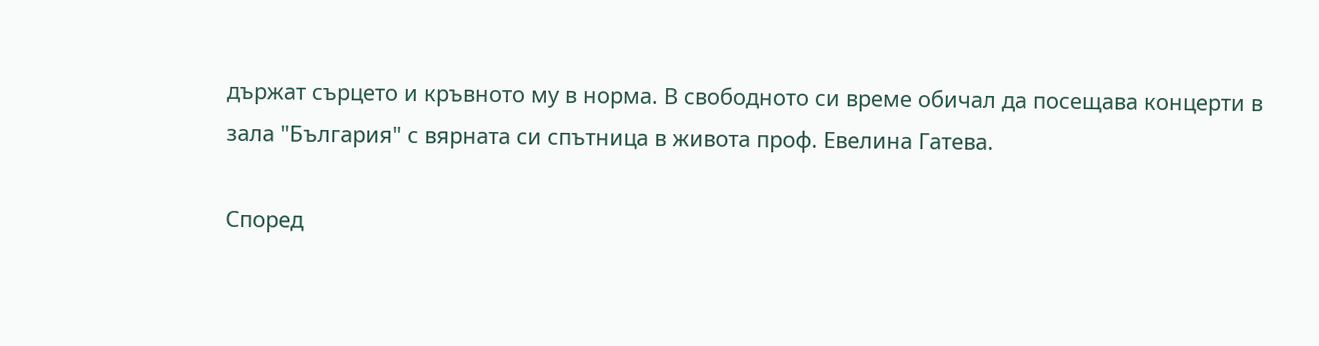държат сърцето и кръвното му в норма. В свободното си време обичал да посещава концерти в зала "България" с вярната си спътница в живота проф. Евелина Гатева.

Според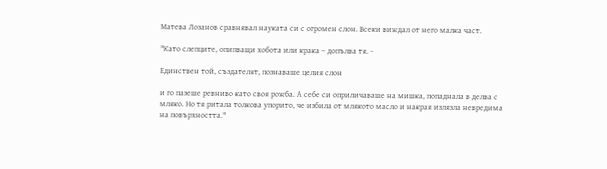Матева Лозанов сравнявал науката си с огромен слон. Всеки виждал от него малка част.

"Като слепците, опипващи хобота или крака – допълва тя. -

Единствен той, създателят, познаваше целия слон

и го пазеше ревниво като своя рожба. А себе си оприличаваше на мишка, попаднала в делва с мляко. Но тя ритала толкова упорито, че избила от млякото масло и накрая излязла невредима на повърхността."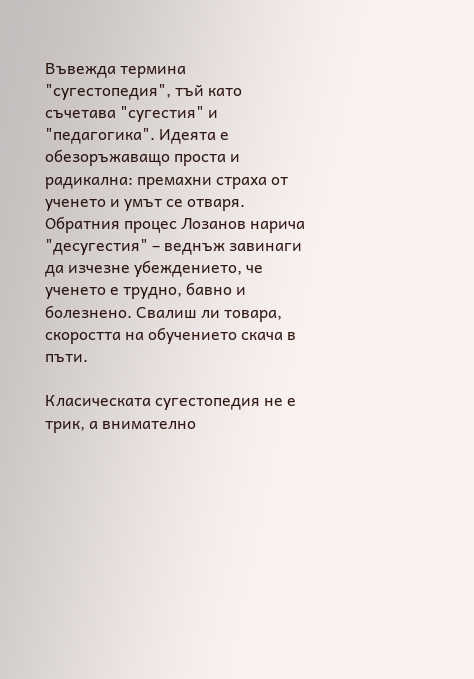Въвежда термина "сугестопедия", тъй като съчетава "сугестия" и "педагогика". Идеята е обезоръжаващо проста и радикална: премахни страха от ученето и умът се отваря. Обратния процес Лозанов нарича "десугестия" – веднъж завинаги да изчезне убеждението, че ученето е трудно, бавно и болезнено. Свалиш ли товара, скоростта на обучението скача в пъти.

Класическата сугестопедия не е трик, а внимателно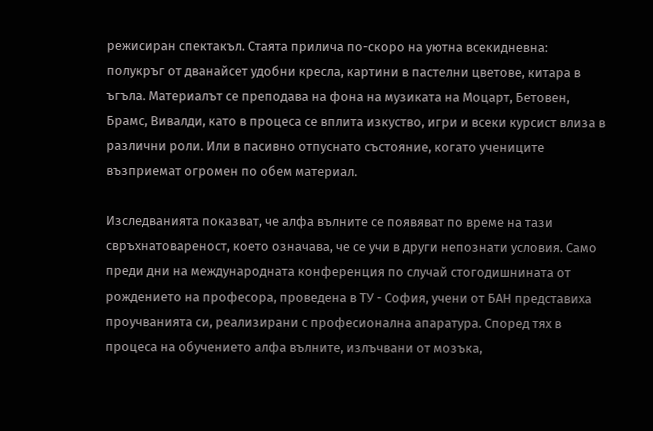режисиран спектакъл. Стаята прилича по-скоро на уютна всекидневна: полукръг от дванайсет удобни кресла, картини в пастелни цветове, китара в ъгъла. Материалът се преподава на фона на музиката на Моцарт, Бетовен, Брамс, Вивалди, като в процеса се вплита изкуство, игри и всеки курсист влиза в различни роли. Или в пасивно отпуснато състояние, когато учениците възприемат огромен по обем материал.

Изследванията показват, че алфа вълните се появяват по време на тази свръхнатовареност, което означава, че се учи в други непознати условия. Само преди дни на международната конференция по случай стогодишнината от рождението на професора, проведена в ТУ - София, учени от БАН представиха проучванията си, реализирани с професионална апаратура. Според тях в процеса на обучението алфа вълните, излъчвани от мозъка,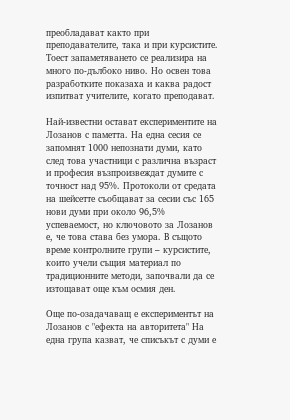преобладават както при преподавателите, така и при курсистите. Тоест запаметяването се реализира на много по-дълбоко ниво. Но освен това разработките показаха и каква радост изпитват учителите, когато преподават.

Най-известни остават експериментите на Лозанов с паметта. На една сесия се запомнят 1000 непознати думи, като след това участници с различна възраст и професия възпроизвеждат думите с точност над 95%. Протоколи от средата на шейсетте съобщават за сесии със 165 нови думи при около 96,5% успеваемост, но ключовото за Лозанов е, че това става без умора. В същото време контролните групи – курсистите, които учели същия материал по традиционните методи, започвали да се изтощават още към осмия ден.

Още по-озадачаващ е експериментът на Лозанов с "ефекта на авторитета" На една група казват, че списъкът с думи е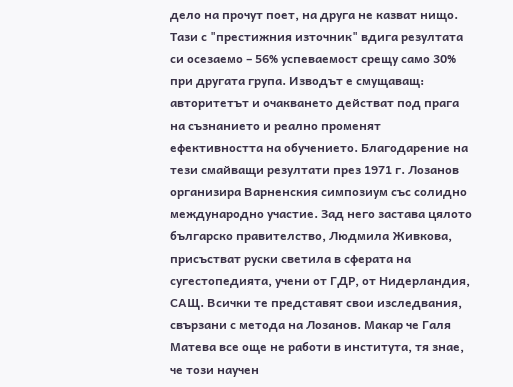дело на прочут поет, на друга не казват нищо. Тази с "престижния източник" вдига резултата си осезаемо – 56% успеваемост срещу само 30% при другата група. Изводът е смущаващ: авторитетът и очакването действат под прага на съзнанието и реално променят ефективността на обучението. Благодарение на тези смайващи резултати през 1971 г. Лозанов организира Варненския симпозиум със солидно международно участие. Зад него застава цялото българско правителство, Людмила Живкова, присъстват руски светила в сферата на сугестопедията, учени от ГДР, от Нидерландия, САЩ. Всички те представят свои изследвания, свързани с метода на Лозанов. Макар че Галя Матева все още не работи в института, тя знае, че този научен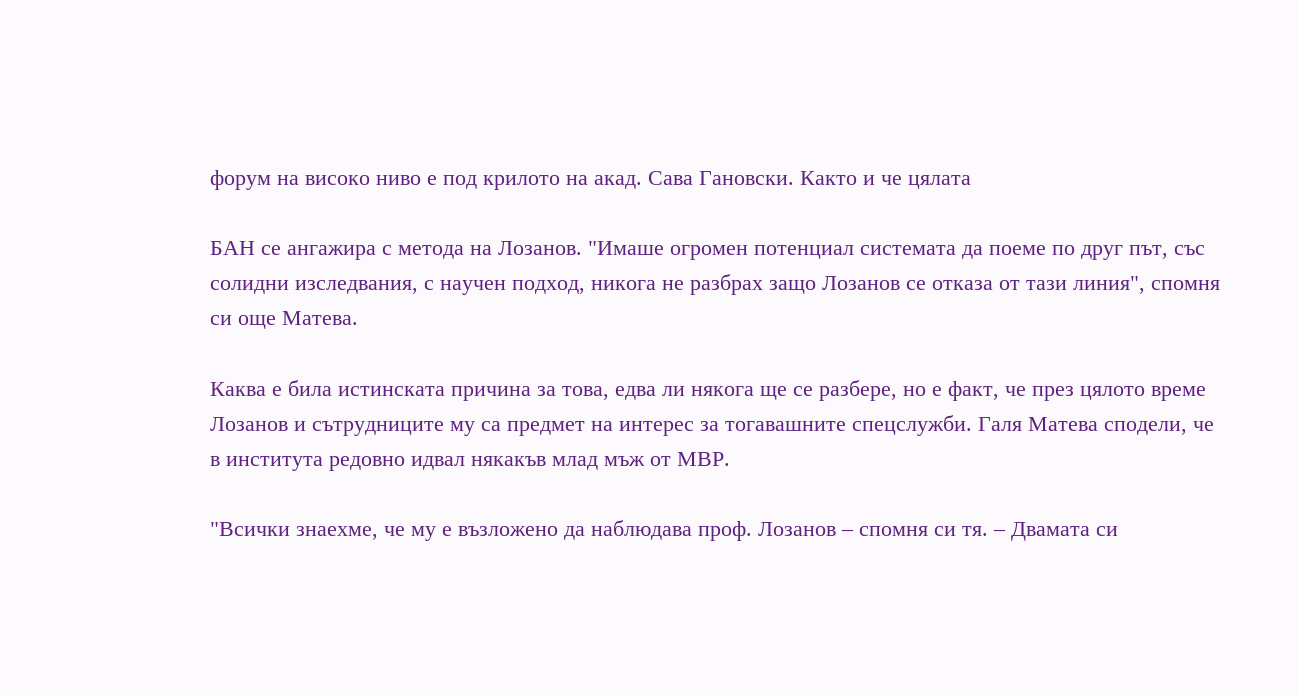форум на високо ниво е под крилото на акад. Сава Гановски. Както и че цялата

БАН се ангажира с метода на Лозанов. "Имаше огромен потенциал системата да поеме по друг път, със солидни изследвания, с научен подход, никога не разбрах защо Лозанов се отказа от тази линия", спомня си още Матева.

Каква е била истинската причина за това, едва ли някога ще се разбере, но е факт, че през цялото време Лозанов и сътрудниците му са предмет на интерес за тогавашните спецслужби. Галя Матева сподели, че в института редовно идвал някакъв млад мъж от МВР.

"Всички знаехме, че му е възложено да наблюдава проф. Лозанов – спомня си тя. – Двамата си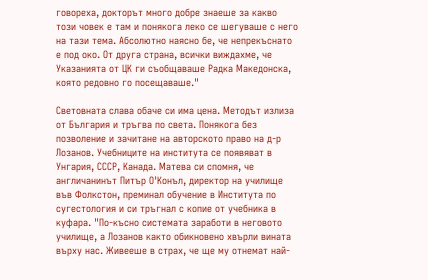говореха, докторът много добре знаеше за какво този човек е там и понякога леко се шегуваше с него на тази тема. Абсолютно наясно бе, че непрекъснато е под око. От друга страна, всички виждахме, че Указанията от ЦК ги съобщаваше Радка Македонска, която редовно го посещаваше."

Световната слава обаче си има цена. Методът излиза от България и тръгва по света. Понякога без позволение и зачитане на авторското право на д-р Лозанов. Учебниците на института се появяват в Унгария, СССР, Канада. Матева си спомня, че англичанинът Питър О'Конъл, директор на училище във Фолкстон, преминал обучение в Института по сугестология и си тръгнал с копие от учебника в куфара. "По-късно системата заработи в неговото училище, а Лозанов както обикновено хвърли вината върху нас. Живееше в страх, че ще му отнемат най-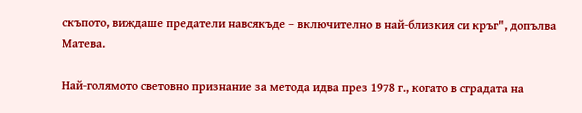скъпото, виждаше предатели навсякъде – включително в най-близкия си кръг", допълва Матева.

Най-голямото световно признание за метода идва през 1978 г., когато в сградата на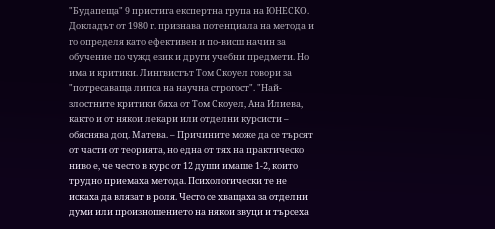"Будапеща" 9 пристига експертна група на ЮНЕСКО. Докладът от 1980 г. признава потенциала на метода и го определя като ефективен и по-висш начин за обучение по чужд език и други учебни предмети. Но има и критики. Лингвистът Том Скоуел говори за "потресаваща липса на научна строгост". "Най-злостните критики бяха от Том Скоуел, Ана Илиева, както и от някои лекари или отделни курсисти – обяснява доц. Матева. – Причините може да се търсят от части от теорията, но една от тях на практическо ниво е, че често в курс от 12 души имаше 1-2, които трудно приемаха метода. Психологически те не искаха да влязат в роля. Често се хващаха за отделни думи или произношението на някои звуци и търсеха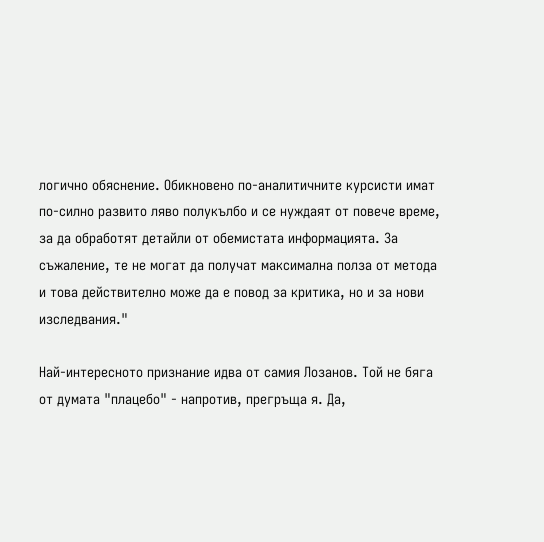логично обяснение. Обикновено по-аналитичните курсисти имат по-силно развито ляво полукълбо и се нуждаят от повече време, за да обработят детайли от обемистата информацията. За съжаление, те не могат да получат максимална полза от метода и това действително може да е повод за критика, но и за нови изследвания."

Най-интересното признание идва от самия Лозанов. Той не бяга от думата "плацебо" - напротив, прегръща я. Да,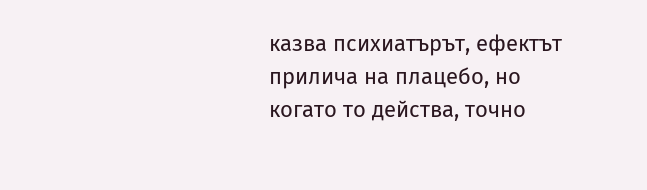казва психиатърът, ефектът прилича на плацебо, но когато то действа, точно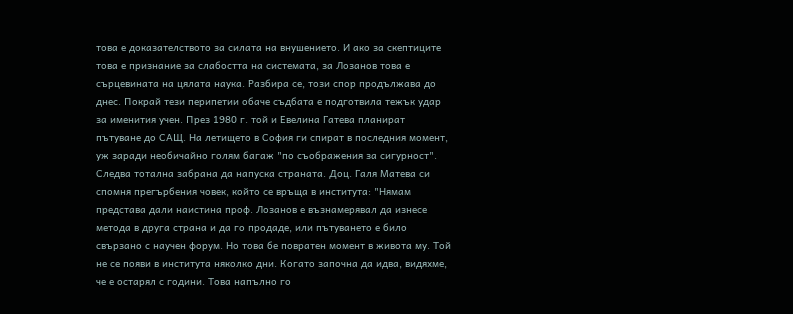това е доказателството за силата на внушението. И ако за скептиците това е признание за слабостта на системата, за Лозанов това е сърцевината на цялата наука. Разбира се, този спор продължава до днес. Покрай тези перипетии обаче съдбата е подготвила тежък удар за именития учен. През 1980 г. той и Евелина Гатева планират пътуване до САЩ. На летището в София ги спират в последния момент, уж заради необичайно голям багаж "по съображения за сигурност". Следва тотална забрана да напуска страната. Доц. Галя Матева си спомня прегърбения човек, който се връща в института: "Нямам представа дали наистина проф. Лозанов е възнамерявал да изнесе метода в друга страна и да го продаде, или пътуването е било свързано с научен форум. Но това бе повратен момент в живота му. Той не се появи в института няколко дни. Когато започна да идва, видяхме, че е остарял с години. Това напълно го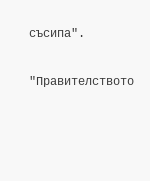съсипа".

"Правителството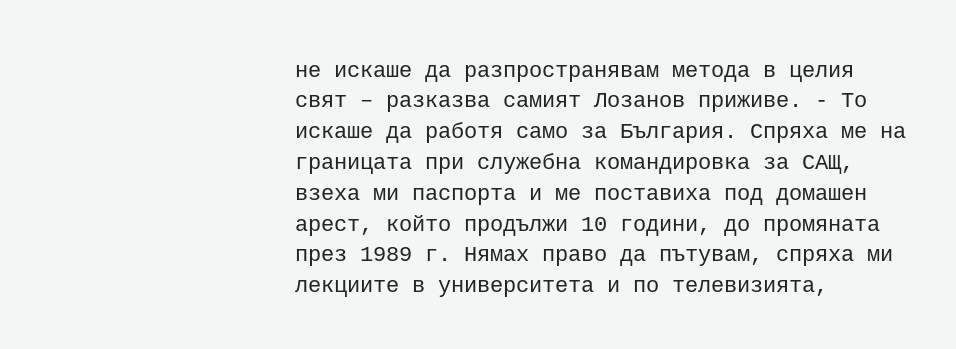не искаше да разпространявам метода в целия свят – разказва самият Лозанов приживе. - То искаше да работя само за България. Спряха ме на границата при служебна командировка за САЩ, взеха ми паспорта и ме поставиха под домашен арест, който продължи 10 години, до промяната през 1989 г. Нямах право да пътувам, спряха ми лекциите в университета и по телевизията,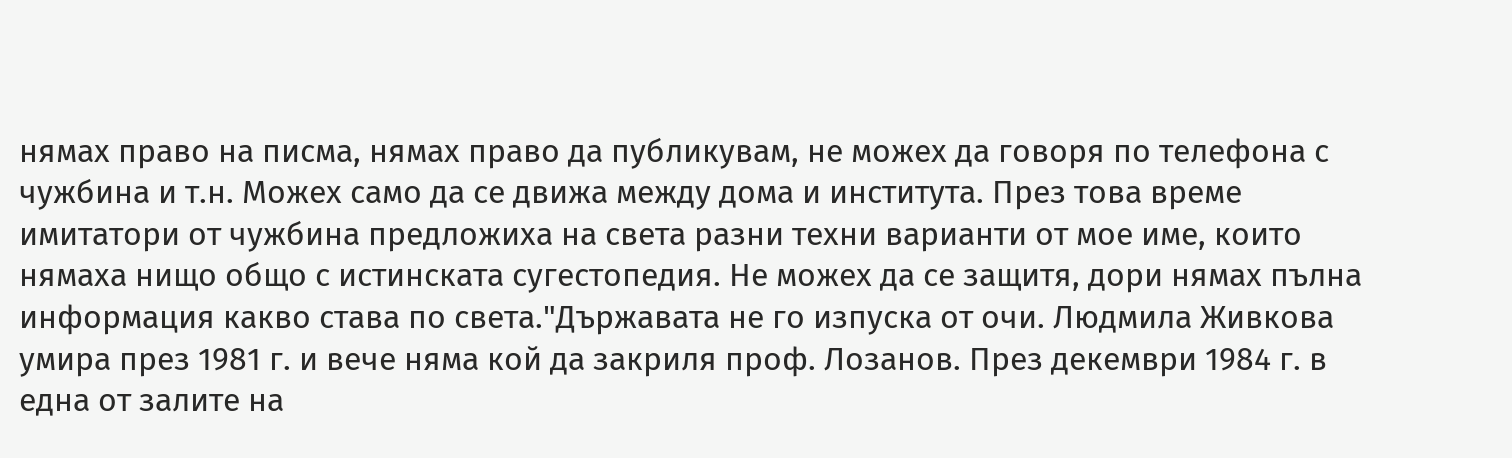нямах право на писма, нямах право да публикувам, не можех да говоря по телефона с чужбина и т.н. Можех само да се движа между дома и института. През това време имитатори от чужбина предложиха на света разни техни варианти от мое име, които нямаха нищо общо с истинската сугестопедия. Не можех да се защитя, дори нямах пълна информация какво става по света."Държавата не го изпуска от очи. Людмила Живкова умира през 1981 г. и вече няма кой да закриля проф. Лозанов. През декември 1984 г. в една от залите на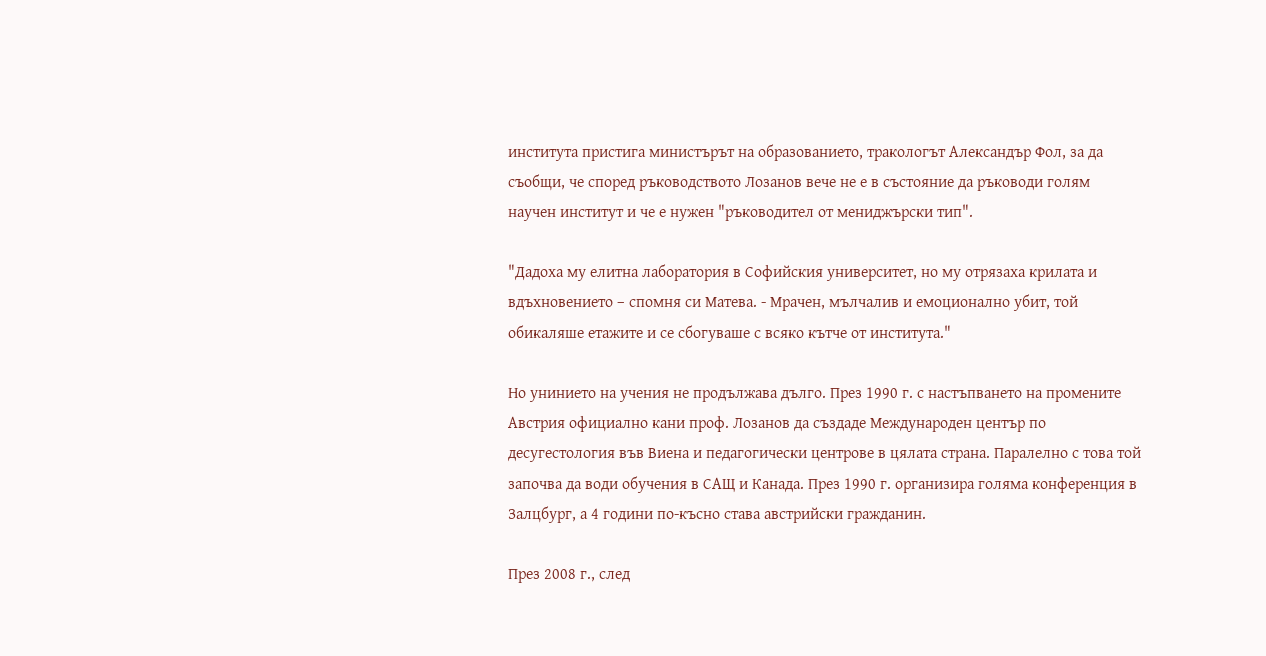института пристига министърът на образованието, тракологът Александър Фол, за да съобщи, че според ръководството Лозанов вече не е в състояние да ръководи голям научен институт и че е нужен "ръководител от мениджърски тип".

"Дадоха му елитна лаборатория в Софийския университет, но му отрязаха крилата и вдъхновението – спомня си Матева. - Мрачен, мълчалив и емоционално убит, той обикаляше етажите и се сбогуваше с всяко кътче от института."

Но унинието на учения не продължава дълго. През 1990 г. с настъпването на промените Австрия официално кани проф. Лозанов да създаде Международен център по десугестология във Виена и педагогически центрове в цялата страна. Паралелно с това той започва да води обучения в САЩ и Канада. През 1990 г. организира голяма конференция в Залцбург, а 4 години по-късно става австрийски гражданин.

През 2008 г., след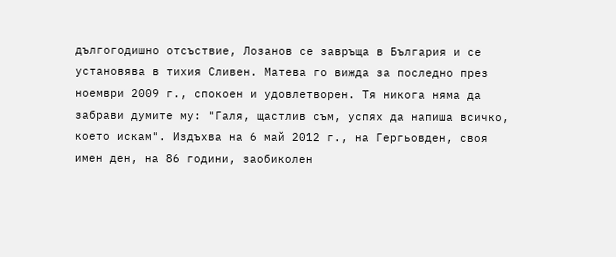дългогодишно отсъствие, Лозанов се завръща в България и се установява в тихия Сливен. Матева го вижда за последно през ноември 2009 г., спокоен и удовлетворен. Тя никога няма да забрави думите му: "Галя, щастлив съм, успях да напиша всичко, което искам". Издъхва на 6 май 2012 г., на Гергьовден, своя имен ден, на 86 години, заобиколен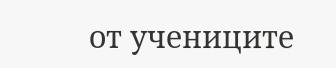от учениците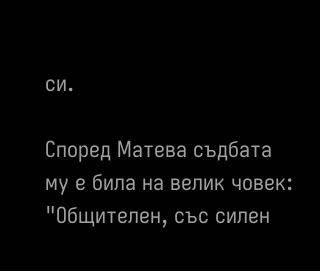си.

Според Матева съдбата му е била на велик човек: "Общителен, със силен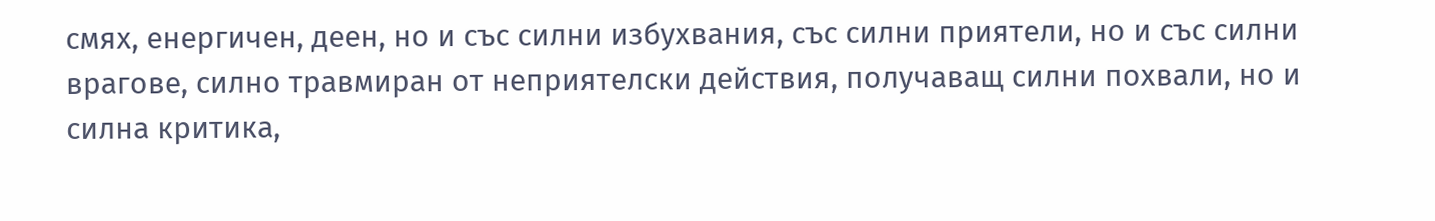смях, енергичен, деен, но и със силни избухвания, със силни приятели, но и със силни врагове, силно травмиран от неприятелски действия, получаващ силни похвали, но и силна критика,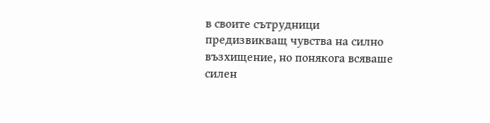в своите сътрудници предизвикващ чувства на силно възхищение, но понякога всяваше силен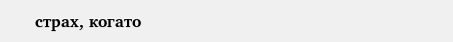страх, когато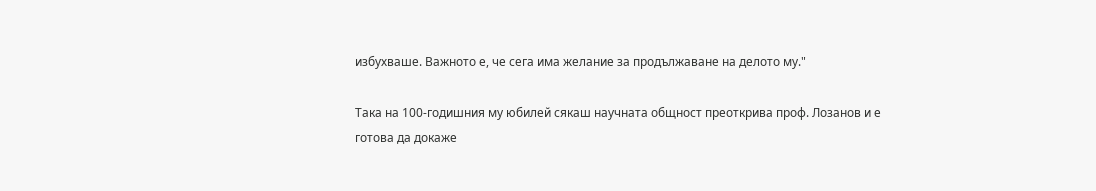избухваше. Важното е, че сега има желание за продължаване на делото му."

Така на 100-годишния му юбилей сякаш научната общност преоткрива проф. Лозанов и е готова да докаже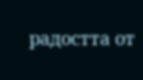радостта от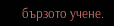бързото учене.